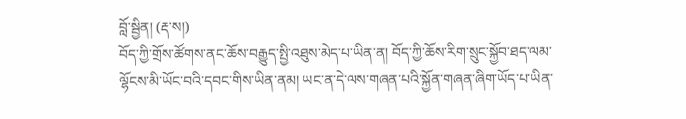བློ་སྦྱིན། (རྡ་ས།)
བོད་ཀྱི་གྲོས་ཚོགས་ནང་ཆོས་བརྒྱུད་སྤྱི་འཐུས་མེད་པ་ཡིན་ན། བོད་ཀྱི་ཆོས་རིག་སྲུང་སྐྱོབ་ཐད་ལམ་ལྷོངས་མི་ཡོང་བའི་དབང་གིས་ཡིན་ནམ། ཡང་ན་དེ་ལས་གཞན་པའི་སྐྱོན་གཞན་ཞིག་ཡོད་པ་ཡིན་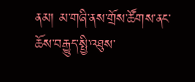ནམ། མ་གཞི་ནས་གྲོས་ཚོགས་ནང་ཆོས་བརྒྱུད་སྤྱི་འཐུས་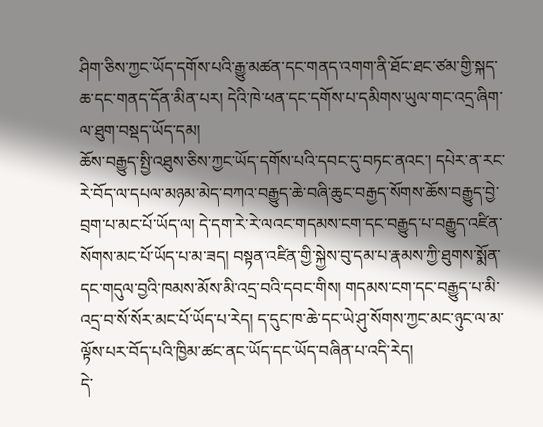ཤིག་ཅིས་ཀྱང་ཡོད་དགོས་པའི་རྒྱུ་མཚན་དང་གནད་འགག་ནི་ཐོང་ཐང་ཙམ་གྱི་སྐད་ཆ་དང་གནད་དོན་མིན་པར། དེའི་ཁེ་ཕན་དང་དགོས་པ་དམིགས་ཡུལ་གང་འདྲ་ཞིག་ལ་ཐུག་བསྡད་ཡོད་དམ།
ཆོས་བརྒྱུད་སྤྱི་འཐུས་ཅིས་ཀྱང་ཡོད་དགོས་པའི་དབང་དུ་བཏང་ནའང་། དཔེར་ན་རང་རེ་བོད་ལ་དཔལ་མཉམ་མེད་བཀའ་བརྒྱུད་ཆེ་བཞི་ཆུང་བརྒྱད་སོགས་ཆོས་བརྒྱུད་བྱེ་བྲག་པ་མང་པོ་ཡོད་ལ། དེ་དག་རེ་རེ་ལའང་གདམས་ངག་དང་བརྒྱུད་པ་བརྒྱུད་འཛིན་སོགས་མང་པོ་ཡོད་པ་མ་ཟད། བསྟན་འཛིན་གྱི་སྐྱེས་བུ་དམ་པ་རྣམས་ཀྱི་ཐུགས་སྨོན་དང་གདུལ་བྱའི་ཁམས་མོས་མི་འདྲ་བའི་དབང་གིས། གདམས་ངག་དང་བརྒྱུད་པ་མི་འདྲ་བ་སོ་སོར་མང་པོ་ཡོད་པ་རེད། ད་དུང་ཁ་ཆེ་དང་ཡེ་ཤུ་སོགས་ཀྱང་མང་ཉུང་ལ་མ་ལྟོས་པར་བོད་པའི་ཁྱིམ་ཚང་ནང་ཡོད་དང་ཡོད་བཞིན་པ་འདི་རེད།
དེ་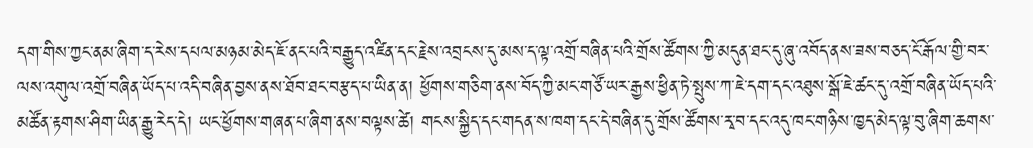དག་གིས་ཀྱང་ནམ་ཞིག་ད་རེས་དཔལ་མཉམ་མེད་ཇོ་ནང་པའི་བརྒྱུད་འཛིན་དང་རྗེས་འབྲངས་དུ་མས་ད་ལྟ་འགྲོ་བཞིན་པའི་གྲོས་ཚོགས་ཀྱི་མདུན་ཐང་དུ་ཞུ་འབོད་ནས་ཟས་བཅད་ངོ་རྒོལ་གྱི་བར་ལས་འགུལ་འགྲོ་བཞིན་ཡོད་པ་འདི་བཞིན་བྱས་ནས་ཐོབ་ཐང་བརྩད་པ་ཡིན་ན། ཕྱོགས་གཅིག་ནས་བོད་ཀྱི་མང་གཙོ་ཡར་རྒྱས་ཕྱིན་ཏེ་སྤུས་ཀ་ཇེ་དག་དང་འཐུས་སྒོ་ཇེ་ཚང་དུ་འགྲོ་བཞིན་ཡོད་པའི་མཚོན་རྟགས་ཤིག་ཡིན་རྒྱུ་རེད་དེ། ཡང་ཕྱོགས་གཞན་པ་ཞིག་ནས་བལྟས་ཚེ། གངས་སྐྱིད་དང་གདན་ས་ཁག་དང་དེ་བཞིན་དུ་གྲོས་ཚོགས་རྭ་བ་དང་འདུ་ཁང་གཉིས་ཁྱད་མེད་ལྟ་བུ་ཞིག་ཆགས་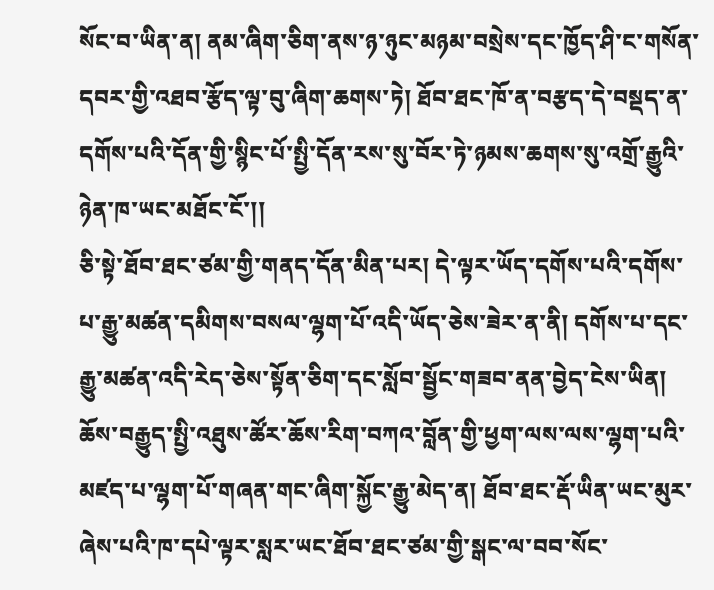སོང་བ་ཡིན་ན། ནམ་ཞིག་ཅིག་ནས་ཉ་ཉུང་མཉམ་བསྲེས་དང་ཁྱོད་ཤི་ང་གསོན་དབར་གྱི་འཐབ་རྩོད་ལྟ་བུ་ཞིག་ཆགས་ཏེ། ཐོབ་ཐང་ཁོ་ན་བརྩད་དེ་བསྡད་ན་དགོས་པའི་དོན་གྱི་སྙིང་པོ་སྤྱི་དོན་རས་སུ་བོར་ཏེ་ཉམས་ཆགས་སུ་འགྲོ་རྒྱུའི་ཉེན་ཁ་ཡང་མཐོང་ངོ་།།
ཅི་སྟེ་ཐོབ་ཐང་ཙམ་གྱི་གནད་དོན་མིན་པར། དེ་ལྟར་ཡོད་དགོས་པའི་དགོས་པ་རྒྱུ་མཚན་དམིགས་བསལ་ལྷག་པོ་འདི་ཡོད་ཅེས་ཟེར་ན་ནི། དགོས་པ་དང་རྒྱུ་མཚན་འདི་རེད་ཅེས་སྟོན་ཅིག་དང་སློབ་སྦྱོང་གཟབ་ནན་བྱེད་ངེས་ཡིན། ཆོས་བརྒྱུད་སྤྱི་འཐུས་ཚོར་ཆོས་རིག་བཀའ་བློན་གྱི་ཕྱག་ལས་ལས་ལྷག་པའི་མཛད་པ་ལྷག་པོ་གཞན་གང་ཞིག་སྐྱོང་རྒྱུ་མེད་ན། ཐོབ་ཐང་རྡོ་ཡིན་ཡང་མུར་ཞེས་པའི་ཁ་དཔེ་ལྟར་སླར་ཡང་ཐོབ་ཐང་ཙམ་གྱི་སྒང་ལ་བབ་སོང་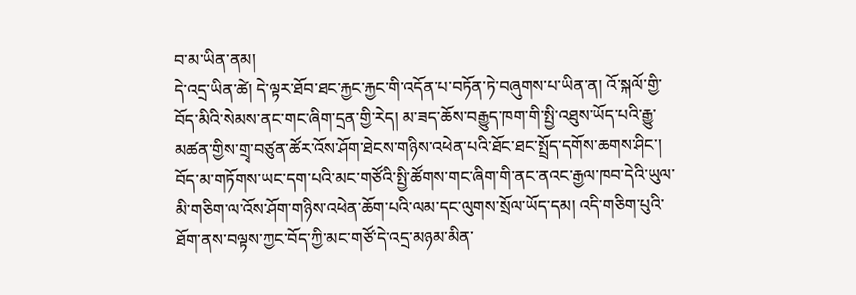བ་མ་ཡིན་ནམ།
དེ་འདྲ་ཡིན་ཚེ། དེ་ལྟར་ཐོབ་ཐང་རྐྱང་རྐྱང་གི་འདོན་པ་བཏོན་ཏེ་བཞུགས་པ་ཡིན་ན། འོ་སྐལོ་གྱི་བོད་མིའི་སེམས་ནང་གང་ཞིག་དྲན་གྱི་རེད། མ་ཟད་ཆོས་བརྒྱུད་ཁག་གི་སྤྱི་འཐུས་ཡོད་པའི་རྒྱུ་མཚན་གྱིས་གྲྭ་བཙུན་ཚོར་འོས་ཤོག་ཐེངས་གཉིས་འཕེན་པའི་ཐོང་ཐང་སྤྲོད་དགོས་ཆགས་ཤིང་། བོད་མ་གཏོགས་ཡང་དག་པའི་མང་གཙོའི་སྤྱི་ཚོགས་གང་ཞིག་གི་ནང་ནའང་རྒྱལ་ཁབ་དེའི་ཡུལ་མི་གཅིག་ལ་འོས་ཤོག་གཉིས་འཕེན་ཆོག་པའི་ལམ་དང་ལུགས་སྲོལ་ཡོད་དམ། འདི་གཅིག་པུའི་ཐོག་ནས་བལྟས་ཀྱང་བོད་ཀྱི་མང་གཙོ་དེ་འདྲ་མཉམ་མིན་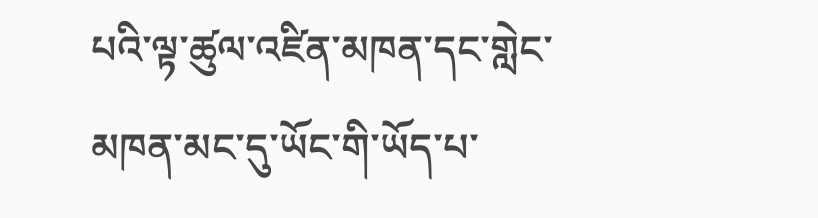པའི་ལྟ་ཚུལ་འཛིན་མཁན་དང་གླེང་མཁན་མང་དུ་ཡོང་གི་ཡོད་པ་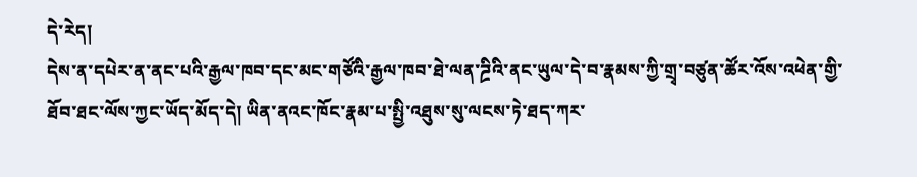དེ་རེད།
དེས་ན་དཔེར་ན་ནང་པའི་རྒྱལ་ཁབ་དང་མང་གཙོའི་རྒྱལ་ཁབ་ཐེ་ལན་ཌྲིའི་ནང་ཡུལ་དེ་བ་རྣམས་ཀྱི་གྲྭ་བཙུན་ཚོར་འོས་འཕེན་གྱི་ཐོབ་ཐང་ལོས་ཀྱང་ཡོད་མོད་དེ། ཡིན་ནའང་ཁོང་རྣམ་པ་སྤྱི་འཐུས་སུ་ལངས་ཏེ་ཐད་ཀར་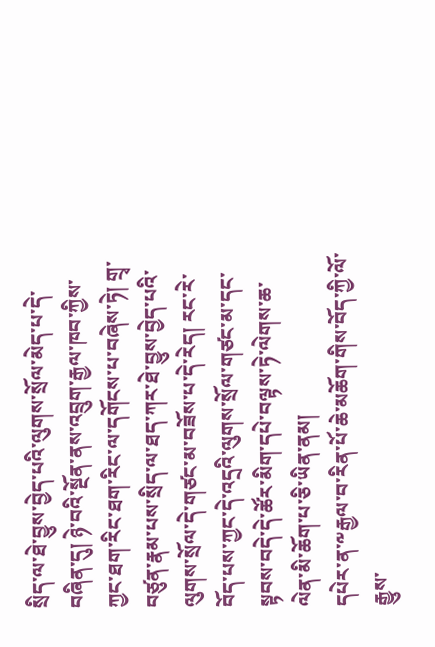སྲིད་ལ་ཐེ་བྱུས་བྱེད་པའི་ལུགས་སྲོལ་མེད་པ་དེ་བཞིན་དུ། ཉེ་བའི་སྔོན་ནས་འབྲུག་རྒྱལ་ཁབ་ཀྱིས་ཀྱང་ཐག་རིང་ཐག་རིང་ལ་དགོངས་པ་བཞེས་ཏེ། གྲྭ་བཙུན་རྣམ་པས་སྲིད་ལ་ཐད་ཀར་ཐེ་བྱུས་བྱེད་པའི་ལུགས་སྲོལ་དེ་གཙང་མ་བཟོས་པ་དེ་རེད། རང་རེ་བོད་པས་ཀྱང་དེ་འདྲའི་ལུགས་སྲོལ་གཙང་མ་དང་སྟབས་བདེ་དེ་ཚོར་མིག་དཔེ་བལྟས་ཏེ་ལེགས་ཆ་ལེན་མི་ཆོག་པ་ཅི་ཡིན་ནམ།
དཔེར་ན་༸རྒྱལ་བ་རིན་པོ་ཆེ་མཆོག་གིས་བོད་ཀྱི་ལོ་རྒྱུས་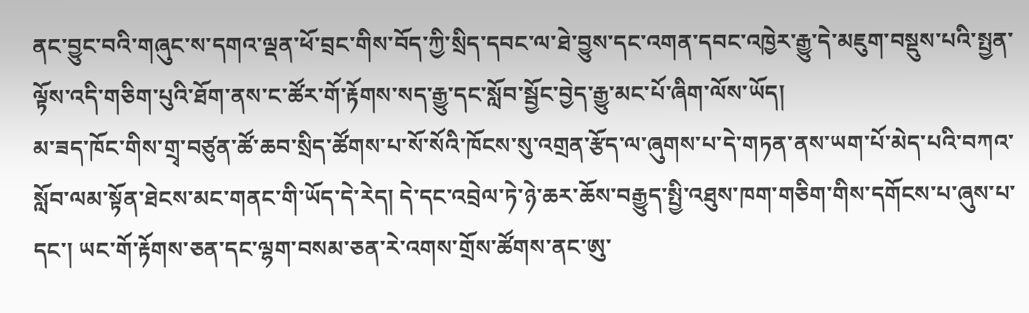ནང་བྱུང་བའི་གཞུང་ས་དགའ་ལྡན་ཕོ་བྲང་གིས་བོད་ཀྱི་སྲིད་དབང་ལ་ཐེ་བྱུས་དང་འགན་དབང་འཁྱེར་རྒྱུ་དེ་མཇུག་བསྡུས་པའི་སྤྱན་ལྟོས་འདི་གཅིག་པུའི་ཐོག་ནས་ང་ཚོར་གོ་རྟོགས་སད་རྒྱུ་དང་སློབ་སྦྱོང་བྱེད་རྒྱུ་མང་པོ་ཞིག་ལོས་ཡོད།
མ་ཟད་ཁོང་གིས་གྲྭ་བཙུན་ཚོ་ཆབ་སྲིད་ཚོགས་པ་སོ་སོའི་ཁོངས་སུ་འགྲན་རྩོད་ལ་ཞུགས་པ་དེ་གཏན་ནས་ཡག་པོ་མེད་པའི་བཀའ་སློབ་ལམ་སྟོན་ཐེངས་མང་གནང་གི་ཡོད་དེ་རེད། དེ་དང་འབྲེལ་ཏེ་ཉེ་ཆར་ཆོས་བརྒྱུད་སྤྱི་འཐུས་ཁག་གཅིག་གིས་དགོངས་པ་ཞུས་པ་དང་། ཡང་གོ་རྟོགས་ཅན་དང་ལྷག་བསམ་ཅན་རེ་འགས་གྲོས་ཚོགས་ནང་ཨུ་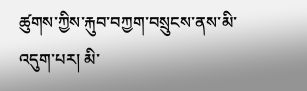ཚུགས་ཀྱིས་རྐུབ་བཀྱག་བསྲུངས་ནས་མི་འདུག་པར། མི་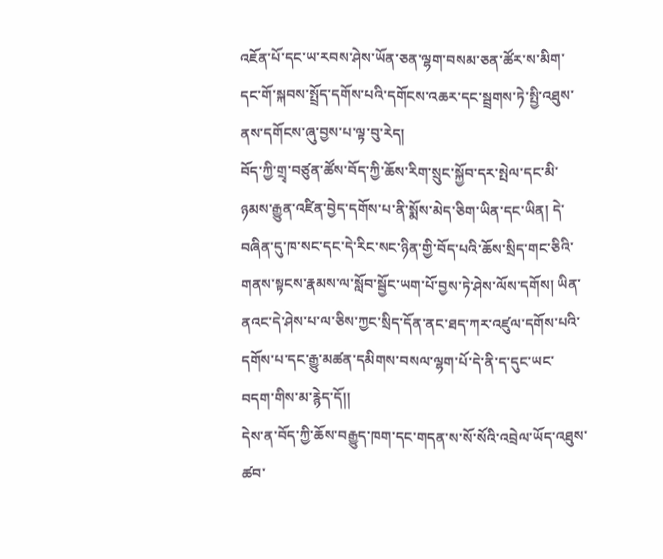འཇོན་པོ་དང་ཡ་རབས་ཤེས་ཡོན་ཅན་ལྷག་བསམ་ཅན་ཚོར་ས་མིག་དང་གོ་སྐབས་སྤྲོད་དགོས་པའི་དགོངས་འཆར་དང་སྦྲགས་ཏེ་སྤྱི་འཐུས་ནས་དགོངས་ཞུ་བྱས་པ་ལྟ་བུ་རེད།
བོད་ཀྱི་གྲྭ་བཙུན་ཚོས་བོད་ཀྱི་ཆོས་རིག་སྲུང་སྐྱོབ་དར་སྤེལ་དང་མི་ཉམས་རྒྱུན་འཛིན་བྱེད་དགོས་པ་ནི་སྨོས་མེད་ཅིག་ཡིན་དང་ཡིན། དེ་བཞིན་དུ་ཁ་སང་དང་དེ་རིང་སང་ཉིན་གྱི་བོད་པའི་ཆོས་སྲིད་གང་ཅིའི་གནས་སྟངས་རྣམས་ལ་སློབ་སྦྱོང་ཡག་པོ་བྱས་ཏེ་ཤེས་ལོས་དགོས། ཡིན་ནའང་དེ་ཤེས་པ་ལ་ཅིས་ཀྱང་སྲིད་དོན་ནང་ཐད་ཀར་འཛུལ་དགོས་པའི་དགོས་པ་དང་རྒྱུ་མཚན་དམིགས་བསལ་ལྷག་པོ་དེ་ནི་ད་དུང་ཡང་བདག་གིས་མ་རྙེད་དོ།།
དེས་ན་བོད་ཀྱི་ཆོས་བརྒྱུད་ཁག་དང་གདན་ས་སོ་སོའི་འབྲེལ་ཡོད་འཐུས་ཚབ་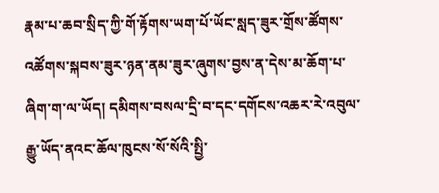རྣམ་པ་ཆབ་སྲིད་ཀྱི་གོ་རྟོགས་ཡག་པོ་ཡོང་སླད་ཟུར་གྲོས་ཚོགས་འཚོགས་སྐབས་ཟུར་ཉན་ནམ་ཟུར་ཞུགས་བྱས་ན་དེས་མ་ཆོག་པ་ཞིག་ག་ལ་ཡོད། དམིགས་བསལ་དྲི་བ་དང་དགོངས་འཆར་རེ་འབུལ་རྒྱུ་ཡོད་ནའང་ཆོལ་ཁུངས་སོ་སོའི་སྤྱི་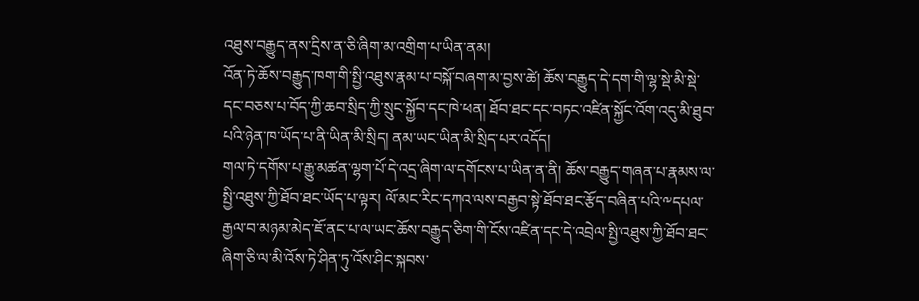འཐུས་བརྒྱུད་ནས་དྲིས་ན་ཅི་ཞིག་མ་འགྲིག་པ་ཡིན་ནམ།
འོན་ཏེ་ཆོས་བརྒྱུད་ཁག་གི་སྤྱི་འཐུས་རྣམ་པ་བསྐོ་བཞག་མ་བྱས་ཚེ། ཆོས་བརྒྱུད་དེ་དག་གི་ལྷ་སྡེ་མི་སྡེ་དང་བཅས་པ་བོད་ཀྱི་ཆབ་སྲིད་ཀྱི་སྲུང་སྐྱོབ་དང་ཁེ་ཕན། ཐོབ་ཐང་དང་བཏང་འཛིན་སྐྱོང་འོག་འདུ་མི་ཐུབ་པའི་ཉེན་ཁ་ཡོད་པ་ནི་ཡིན་མི་སྲིད། ནམ་ཡང་ཡིན་མི་སྲིད་པར་འདོད།
གལ་ཏེ་དགོས་པ་རྒྱུ་མཚན་ལྷག་པོ་དེ་འདྲ་ཞིག་ལ་དགོངས་པ་ཡིན་ན་ནི། ཆོས་བརྒྱུད་གཞན་པ་རྣམས་ལ་སྤྱི་འཐུས་ཀྱི་ཐོབ་ཐང་ཡོད་པ་ལྟར། ལོ་མང་རིང་དཀའ་ལས་བརྒྱབ་སྟེ་ཐོབ་ཐང་རྩོད་བཞིན་པའི་༸དཔལ་རྒྱལ་བ་མཉམ་མེད་ཇོ་ནང་པ་ལ་ཡང་ཆོས་བརྒྱུད་ཅིག་གི་ངོས་འཛིན་དང་དེ་འབྲེལ་སྤྱི་འཐུས་ཀྱི་ཐོབ་ཐང་ཞིག་ཅི་ལ་མི་འོས་ཏེ་ཤིན་ཏུ་འོས་ཤིང་སྐབས་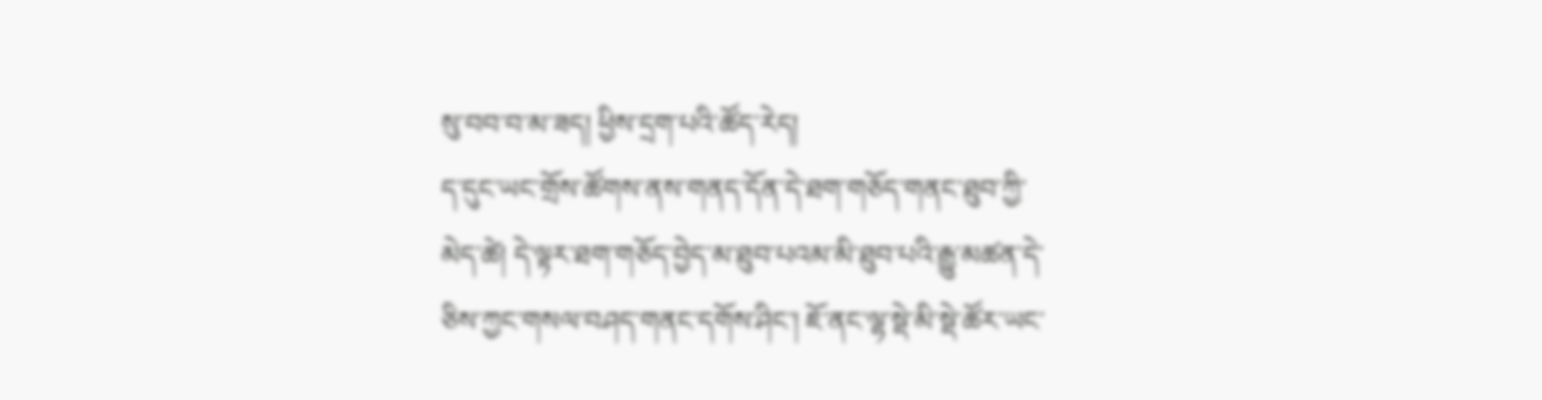སུ་བབ་བ་མ་ཟད། ཕྱིས་དྲག་པའི་ཚོད་རེད།
ད་དུང་ཡང་གྲོས་ཚོགས་ནས་གནད་དོན་དེ་ཐག་གཅོད་གནང་ཐུབ་ཀྱི་མེད་ཚེ། དེ་ལྟར་ཐག་གཅོད་བྱེད་མ་ཐུབ་པའམ་མི་ཐུབ་པའི་རྒྱུ་མཚན་དེ་ཅིས་ཀྱང་གསལ་བཤད་གནང་དགོས་ཤིང་། ཇོ་ནང་ལྷ་སྡེ་མི་སྡེ་ཚོར་ཡང་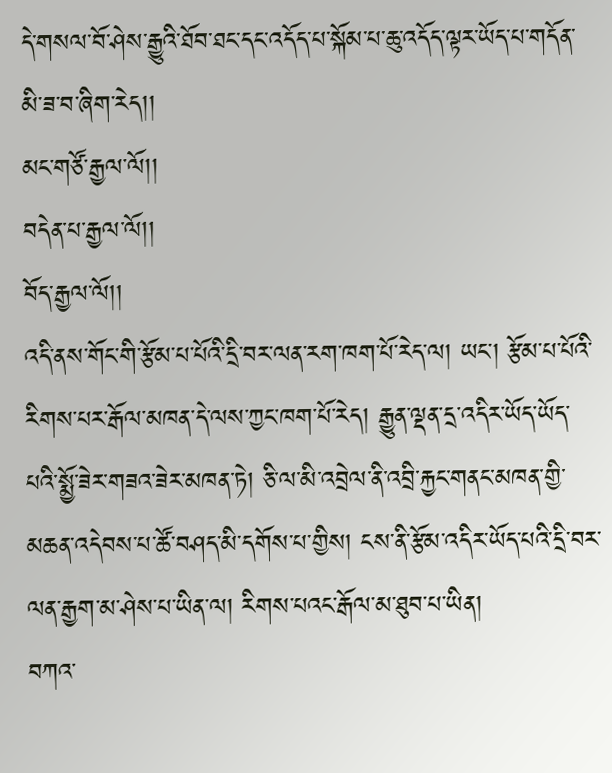དེ་གསལ་བོ་ཤེས་རྒྱུའི་ཐོབ་ཐང་དང་འདོད་པ་སྐོམ་པ་ཆུ་འདོད་ལྟར་ཡོད་པ་གདོན་མི་ཟ་བ་ཞིག་རེད།།
མང་གཙོ་རྒྱལ་ལོ།།
བདེན་པ་རྒྱལ་ལོ།།
བོད་རྒྱལ་ལོ།།
འདི་ནས་གོང་གི་རྩོམ་པ་པོའི་དྲི་བར་ལན་རག་ཁག་པོ་རེད་ལ། ཡང་། རྩོམ་པ་པོའི་རིགས་པར་རྒོལ་མཁན་དེ་ལས་ཀྱང་ཁག་པོ་རེད། རྒྱུན་ལྡན་དྲ་འདིར་ཡོད་ཡོད་པའི་སྨྱོ་ཟེར་གཟའ་ཟེར་མཁན་ཏེ། ཅི་ལ་མི་འབྲེལ་ནི་འབྲི་རྐྱང་གནང་མཁན་གྱི་མཆན་འདེབས་པ་ཚོ་བཤད་མི་དགོས་པ་གྱིས། ངས་ནི་རྩོམ་འདིར་ཡོད་པའི་དྲི་བར་ལན་རྒྱག་མ་ཤེས་པ་ཡིན་ལ། རིགས་པའང་རྒོལ་མ་ཐུབ་པ་ཡིན།
བཀའ་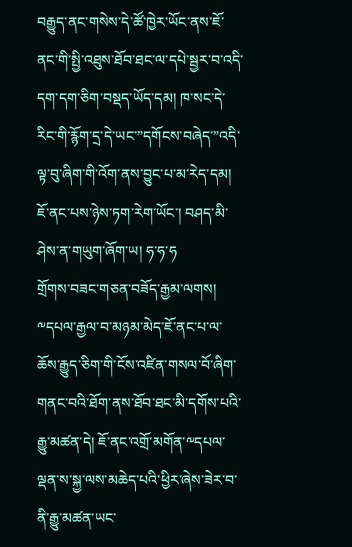བརྒྱུད་ནང་གསེས་དེ་ཚོ་ཁྱེར་ཡོང་ནས་ཇོ་ནང་གི་སྤྱི་འཐུས་ཐོབ་ཐང་ལ་དཔེ་སྦྱར་བ་འདི་དག་དག་ཅིག་བསྡད་ཡོད་དམ། ཁ་སང་དེ་རིང་གི་རྙོག་དྲ་དེ་ཡང་”དགོངས་བཞེད་”འདི་ལྟ་བུ་ཞིག་གི་འོག་ནས་བྱུང་པ་མ་རེད་དམ། ཇོ་ནང་པས་ཉེས་ཏག་རེག་ཡོང་། བཤད་མི་ཤེས་ན་གཡུག་ཞོག་ཡ། ཧ་ཧ་ཧ
གྲོགས་བཟང་གཅན་བཟོད་རྒྱམ་ལགས།
༸དཔལ་རྒྱལ་བ་མཉམ་མེད་ཇོ་ནང་པ་ལ་ཆོས་རྒྱུད་ཅིག་གི་ངོས་འཛིན་གསལ་བོ་ཞིག་གནང་བའི་ཐོག་ནས་ཐོབ་ཐང་མི་དགོས་པའི་རྒྱུ་མཚན་དེ། ཇོ་ནང་འགྲོ་མགོན་༸དཔལ་ལྡན་ས་སྐྱ་ལས་མཆེད་པའི་ཕྱིར་ཞེས་ཟེར་བ་ནི་རྒྱུ་མཚན་ཡང་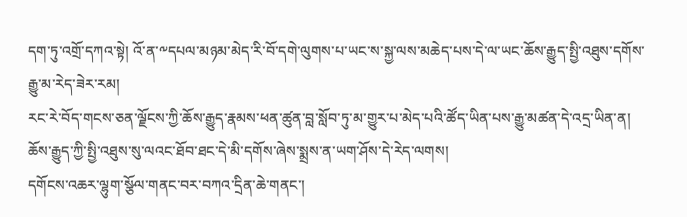དག་ཏུ་འགྲོ་དཀའ་སྟེ། འོ་ན་༸དཔལ་མཉམ་མེད་རི་བོ་དགེ་ལུགས་པ་ཡང་ས་སྐྱ་ལས་མཆེད་པས་དེ་ལ་ཡང་ཆོས་རྒྱུད་སྤྱི་འཐུས་དགོས་རྒྱུ་མ་རེད་ཟེར་རམ།
རང་རེ་བོད་གངས་ཅན་ལྗོངས་ཀྱི་ཆོས་རྒྱུད་རྣམས་ཕན་ཚུན་བླ་སློབ་ཏུ་མ་གྱུར་པ་མེད་པའི་ཚོད་ཡིན་པས་རྒྱུ་མཚན་དེ་འདྲ་ཡིན་ན། ཆོས་རྒྱུད་ཀྱི་སྤྱི་འཐུས་སུ་ལའང་ཐོབ་ཐང་དེ་མི་དགོས་ཞེས་སྨྲས་ན་ཡག་ཤོས་དེ་རེད་ལགས།
དགོངས་འཆར་ལྷུག་སྩོལ་གནང་བར་བཀའ་དྲིན་ཆེ་གནང་།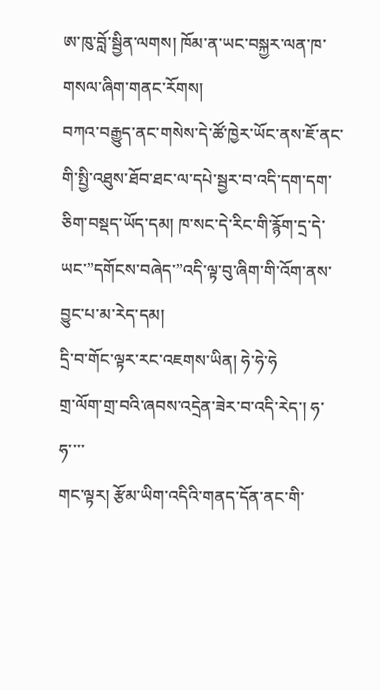ཨ་ཁུ་བློ་སྦྱིན་ལགས། ཁོམ་ན་ཡང་བསྐྱར་ལན་ཁ་གསལ་ཞིག་གནང་རོགས།
བཀའ་བརྒྱུད་ནང་གསེས་དེ་ཚོ་ཁྱེར་ཡོང་ནས་ཇོ་ནང་གི་སྤྱི་འཐུས་ཐོབ་ཐང་ལ་དཔེ་སྦྱར་བ་འདི་དག་དག་ཅིག་བསྡད་ཡོད་དམ། ཁ་སང་དེ་རིང་གི་རྙོག་དྲ་དེ་ཡང་”དགོངས་བཞེད་”འདི་ལྟ་བུ་ཞིག་གི་འོག་ནས་བྱུང་པ་མ་རེད་དམ།
དྲི་བ་གོང་ལྟར་རང་འཇགས་ཡིན། ཧེ་ཧེ་ཧེ
གྲ་ལོག་གྲ་བའི་ཞབས་འདྲེན་ཟེར་བ་འདི་རེད་། ཧ་ཧ་་་་
གང་ལྟར། རྩོམ་ཡིག་འདིའི་གནད་དོན་ནང་གི་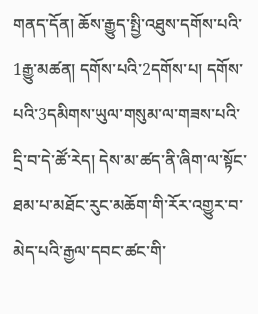གནད་དོན། ཆོས་རྒྱུད་སྤྱི་འཐུས་དགོས་པའི་1རྒྱུ་མཚན། དགོས་པའི་2དགོས་པ། དགོས་པའི་3དམིགས་ཡུལ་གསུམ་ལ་གཟས་པའི་དྲི་བ་དེ་ཚོ་རེད། དེས་མ་ཚད་ནི་ཞིག་ལ་སྟོང་ཐམ་པ་མཐོང་རུང་མཆོག་གི་རོར་འགྱུར་བ་མེད་པའི་རྒྱལ་དབང་ཚང་གི་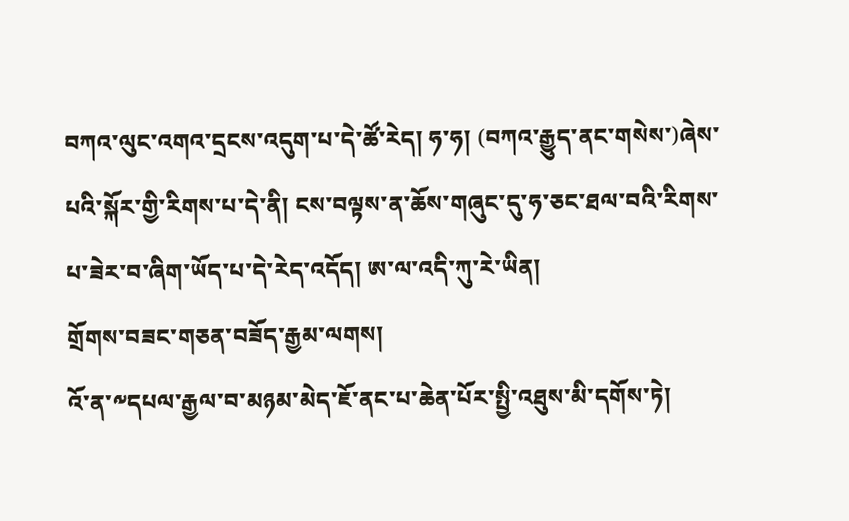བཀའ་ལུང་འགའ་དྲངས་འདུག་པ་དེ་ཚོ་རེད། ཧ་ཧ། (བཀའ་རྒྱུད་ནང་གསེས་)ཞེས་པའི་སྐོར་གྱི་རིགས་པ་དེ་ནི། ངས་བལྟས་ན་ཆོས་གཞུང་དུ་ཧ་ཅང་ཐལ་བའི་རིགས་པ་ཟེར་བ་ཞིག་ཡོད་པ་དེ་རེད་འདོད། ཨ་ལ་འདི་ཀུ་རེ་ཡིན།
གྲོགས་བཟང་གཅན་བཟོད་རྒྱམ་ལགས།
འོ་ན་༸དཔལ་རྒྱལ་བ་མཉམ་མེད་ཇོ་ནང་པ་ཆེན་པོར་སྤྱི་འཐུས་མི་དགོས་ཏེ།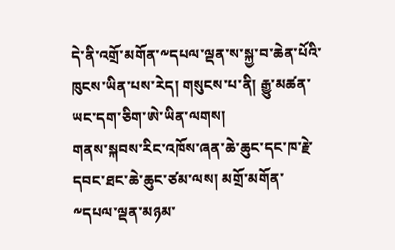དེ་ནི་འགྲོ་མགོན་༸དཔལ་ལྡན་ས་སྐྱ་བ་ཆེན་པོའི་ཁུངས་ཡིན་པས་རེད། གསུངས་པ་ནི། རྒྱུ་མཚན་ཡང་དག་ཅིག་ཨེ་ཡིན་ལགས།
གནས་སྐབས་རིང་འཁོས་ཞན་ཆེ་ཆུང་དང་ཁ་རྗེ་དབང་ཐང་ཆེ་ཆུང་ཙམ་ལས། མགྲོ་མགོན་༸དཔལ་ལྡན་མཉམ་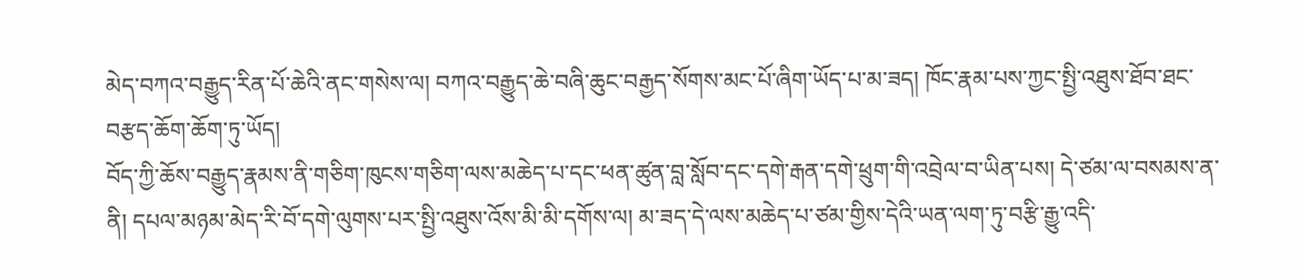མེད་བཀའ་བརྒྱུད་རིན་པོ་ཆེའི་ནང་གསེས་ལ། བཀའ་བརྒྱུད་ཆེ་བཞི་ཆུང་བརྒྱད་སོགས་མང་པོ་ཞིག་ཡོད་པ་མ་ཟད། ཁོང་རྣམ་པས་ཀྱང་སྤྱི་འཐུས་ཐོབ་ཐང་བརྩད་ཆོག་ཆོག་ཏུ་ཡོད།
བོད་ཀྱི་ཆོས་བརྒྱུད་རྣམས་ནི་གཅིག་ཁུངས་གཅིག་ལས་མཆེད་པ་དང་ཕན་ཚུན་བླ་སློབ་དང་དགེ་རྒན་དགེ་ཕྲུག་གི་འབྲེལ་བ་ཡིན་པས། དེ་ཙམ་ལ་བསམས་ན་ནི། དཔལ་མཉམ་མེད་རི་བོ་དགེ་ལུགས་པར་སྤྱི་འཐུས་འོས་མི་མི་དགོས་ལ། མ་ཟད་དེ་ལས་མཆེད་པ་ཙམ་གྱིས་དེའི་ཡན་ལག་ཏུ་བརྩི་རྒྱུ་འདི་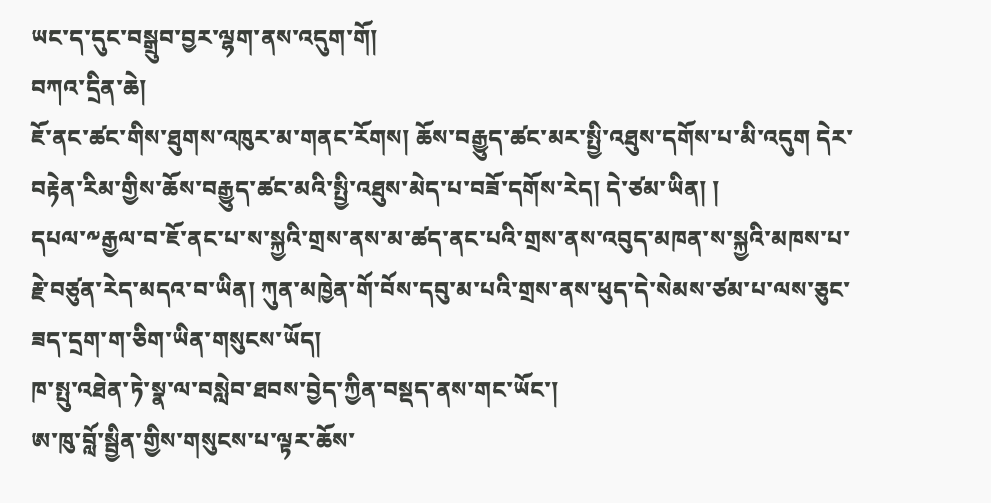ཡང་ད་དུང་བསྒྲུབ་བྱར་ལྷག་ནས་འདུག་གོ།
བཀའ་དྲིན་ཆེ།
ཇོ་ནང་ཚང་གིས་ཐུགས་འཁུར་མ་གནང་རོགས། ཆོས་བརྒྱུད་ཚང་མར་སྤྱི་འཐུས་དགོས་པ་མི་འདུག དེར་བརྟེན་རིམ་གྱིས་ཆོས་བརྒྱུད་ཚང་མའི་སྤྱི་འཐུས་མེད་པ་བཟོ་དགོས་རེད། དེ་ཙམ་ཡིན། །
དཔལ་༸རྒྱལ་བ་ཇོ་ནང་པ་ས་སྐྱའི་གྲས་ནས་མ་ཚད་ནང་པའི་གྲས་ནས་འབུད་མཁན་ས་སྐྱའི་མཁས་པ་རྗེ་བཙུན་རེད་མདའ་བ་ཡིན། ཀུན་མཁྱེན་གོ་བོས་དབུ་མ་པའི་གྲས་ནས་ཕུད་དེ་སེམས་ཙམ་པ་ལས་ཅུང་ཟད་དྲག་ག་ཅིག་ཡིན་གསུངས་ཡོད།
ཁ་སྤུ་འཐེན་ཏེ་སྣ་ལ་བསླེབ་ཐབས་བྱེད་ཀྱིན་བསྡད་ནས་གང་ཡོང་།
ཨ་ཁུ་བློ་སྦྱིན་གྱིས་གསུངས་པ་ལྟར་ཆོས་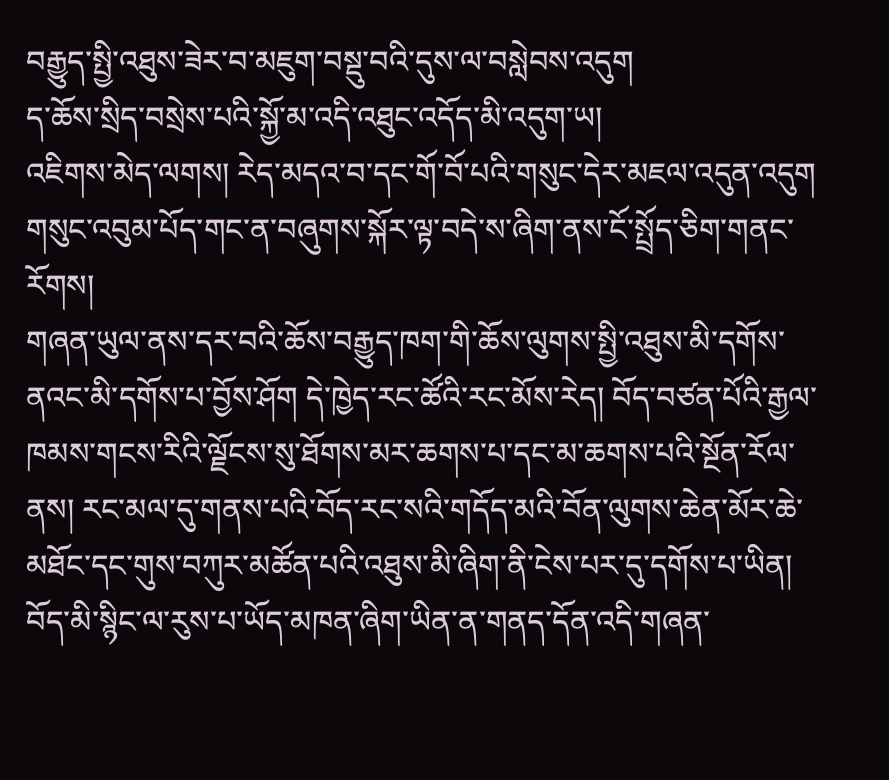བརྒྱུད་སྤྱི་འཐུས་ཟེར་བ་མཇུག་བསྡུ་བའི་དུས་ལ་བསླེབས་འདུག
ད་ཆོས་སྲིད་བསྲེས་པའི་སྐྱོ་མ་འདི་འཐུང་འདོད་མི་འདུག་ཡ།
འཇིགས་མེད་ལགས། རེད་མདའ་བ་དང་གོ་བོ་པའི་གསུང་དེར་མཇལ་འདུན་འདུག གསུང་འབུམ་པོད་གང་ན་བཞུགས་སྐོར་ལྟ་བདེ་ས་ཞིག་ནས་ངོ་སྤྲོད་ཅིག་གནང་རོགས།
གཞན་ཡུལ་ནས་དར་བའི་ཆོས་བརྒྱུད་ཁག་གི་ཆོས་ལུགས་སྤྱི་འཐུས་མི་དགོས་ནའང་མི་དགོས་པ་བྱོས་ཤོག དེ་ཁྱེད་རང་ཚོའི་རང་མོས་རེད། བོད་བཙན་པོའི་རྒྱལ་ཁམས་གངས་རིའི་ལྗོངས་སུ་ཐོགས་མར་ཆགས་པ་དང་མ་ཆགས་པའི་སྔོན་རོལ་ནས། རང་མལ་དུ་གནས་པའི་བོད་རང་སའི་གདོད་མའི་བོན་ལུགས་ཆེན་མོར་ཆེ་མཐོང་དང་གུས་བཀུར་མཚོན་པའི་འཐུས་མི་ཞིག་ནི་ངེས་པར་དུ་དགོས་པ་ཡིན། བོད་མི་སྙིང་ལ་རུས་པ་ཡོད་མཁན་ཞིག་ཡིན་ན་གནད་དོན་འདི་གཞན་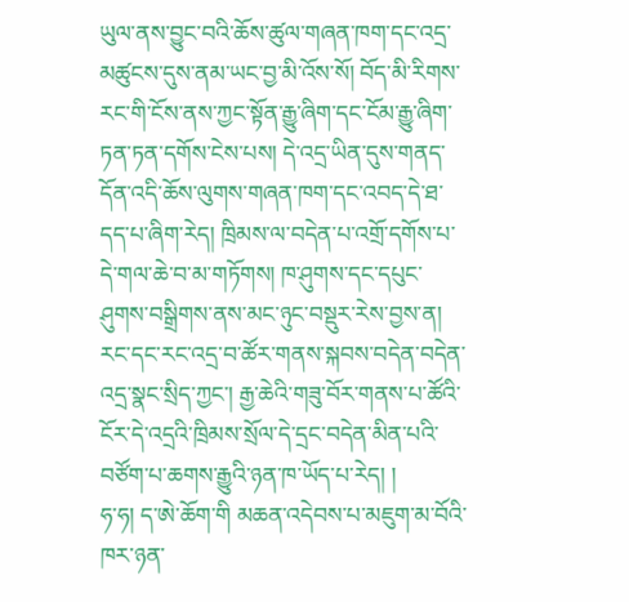ཡུལ་ནས་བྱུང་བའི་ཆོས་ཚུལ་གཞན་ཁག་དང་འདྲ་མཚུངས་དུས་ནམ་ཡང་བྱ་མི་འོས་སོ། བོད་མི་རིགས་རང་གི་ངོས་ནས་ཀྱང་སྟོན་རྒྱུ་ཞིག་དང་ངོམ་རྒྱུ་ཞིག་ཏན་ཏན་དགོས་ངེས་པས། དེ་འདྲ་ཡིན་དུས་གནད་དོན་འདི་ཆོས་ལུགས་གཞན་ཁག་དང་འབད་དེ་ཐ་དད་པ་ཞིག་རེད། ཁྲིམས་ལ་བདེན་པ་འགྲོ་དགོས་པ་དེ་གལ་ཆེ་བ་མ་གཏོགས། ཁ་ཤུགས་དང་དཔུང་ཤུགས་བསྒྲིགས་ནས་མང་ཉུང་བསྡུར་རེས་བྱས་ན། རང་དང་རང་འདྲ་བ་ཚོར་གནས་སྐབས་བདེན་བདེན་འདྲ་སྣང་སྲིད་ཀྱང་། རྒྱ་ཆེའི་གཟུ་བོར་གནས་པ་ཚོའི་ངོར་དེ་འདྲའི་ཁྲིམས་སྲོལ་དེ་དྲང་བདེན་མིན་པའི་བཙོག་པ་ཆགས་རྒྱུའི་ཉན་ཁ་ཡོད་པ་རེད། །
ཧ་ཧ། ད་ཨེ་ཆོག་གི མཆན་འདེབས་པ་མཇུག་མ་བོའི་ཁར་ཉན་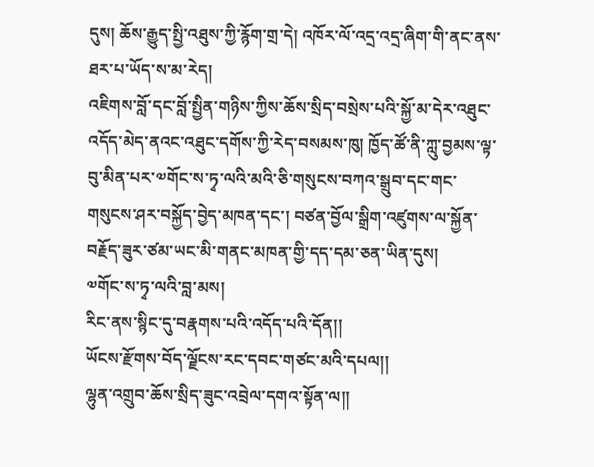དུས། ཆོས་རྒྱུད་སྤྱི་འཐུས་ཀྱི་རྙོག་གྲ་དེ། འཁོར་ལོ་འདྲ་འདྲ་ཞིག་གི་ནང་ནས་ཐར་པ་ཡོད་ས་མ་རེད།
འཇིགས་བློ་དང་བློ་སྤྱིན་གཉིས་ཀྱིས་ཆོས་སྲིད་བསྲེས་པའི་སྐྱོ་མ་དེར་འཐུང་འདོད་མེད་ནའང་འཐུང་དགོས་ཀྱི་རེད་བསམས་ཁུ། ཁྱོད་ཚོ་ནི་ཀླུ་བྱམས་ལྟ་བུ་མིན་པར་༧གོང་ས་ཏྭ་ལའི་མའི་ཅི་གསུངས་བཀའ་སྒྲུབ་དང་གང་གསུངས་ཤར་བསྐྱོད་བྱེད་མཁན་དང་། བཙན་བྱོལ་སྒྲིག་འཛུགས་ལ་སྐྱོན་བརྗོད་ཟུར་ཙམ་ཡང་མི་གནང་མཁན་གྱི་དད་དམ་ཅན་ཡིན་དུས།
༧གོང་ས་ཏྭ་ལའི་བླ་མས།
རིང་ནས་སྙིང་དུ་བརྣགས་པའི་འདོད་པའི་དོན།།
ཡོངས་རྫོགས་བོད་ལྗོངས་རང་དབང་གཙང་མའི་དཔལ།།
ལྷུན་འགྲུབ་ཆོས་སྲིད་ཟུང་འབྲེལ་དགའ་སྟོན་ལ།།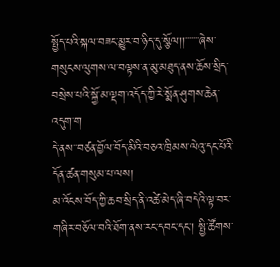སྤྱོད་པའི་སྐལ་བཟང་མྱུར་བ་ཉིད་དུ་སྩོལ།།་་་་་་་ཞེས་གསུངས་ལུགས་ལ་བལྟས་ན་མུ་མཐུད་ནས་ཆོས་སྲིད་བསྲེས་པའི་སྐྱོ་མ་ལྡག་འདོད་ཀྱི་རེ་སྨོན་ཤུགས་ཆེན་འདུག་ག
དེ་ནས་་བཙན་བྱོལ་བོད་མིའི་བཅའ་ཁྲིམས་ལེའུ་དང་པོའི་དོན་ཚན་གསུམ་པ་ལས།
མ་འོངས་བོད་ཀྱི་ཆབ་སྲིད་ནི་འཚེ་མེད་ཞི་བདེའི་ལྟ་བར་གཞིར་བཅོལ་བའི་ཐོག་ནས་རང་དབང་དང་། སྤྱི་ཚོགས་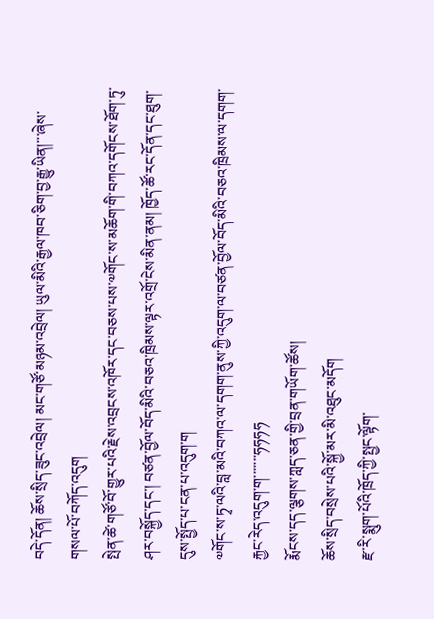བདེ་དོན། ཆོས་སྲིད་ཟུང་འབྲེལ། མང་གཙོ་མཉམ་འབྲེལ། ཡུལ་མིའི་རྒྱལ་ཁབ་ཅིག་བྱ་རྒྱུ་ཡིན།་་་ཞེས་གསལ་པོ་བཀོད་འདུག
སྤེན་ཚེ་གཙོ་བོ་གྱུར་པའི་རྗེས་འབྲངས་འཁོར་དང་བཅས་པས་༧གོང་ས་མཆོག་གི་བཀའ་དགོངས་ཐོག་ཏུ་ཤར་བསྐྱོད་དང་། བཙན་བྱོལ་བོད་མིའི་བཅའ་ཁྲིམས་ལྟར་འགྲོ་ངེས་མིན་ནམ། ཁྱོད་ཚོ་རང་དོན་དང་ཐུག་དུས་སྤྱོད་པ་ངན་པ་འདུག་ག
༧གོང་ས་ཏྭ་ལའི་བླ་མའི་བཀའ་ལ་དགག་ནུས་ཀྱི་འདུག་ལ་བཙན་བྱོལ་བོད་མིའི་བཅའ་ཁྲིམས་ལ་དགག་རྐྱང་རེད་འདུག་ག་་་་་་་ཧཧཧཧ
རྨོངས་དད་ལྕགས་ཀླད་ཅན་གྱི་བྲན་གཡོག་ཚོས།
ཆོས་སྲིད་བསྲེས་པའི་སྐྱོ་མར་མི་འཐུང་མདོག
རྫ་རི་སྨུག་པོའི་ཁྲོད་ཀྱི་སྤྱང་ལྟོག་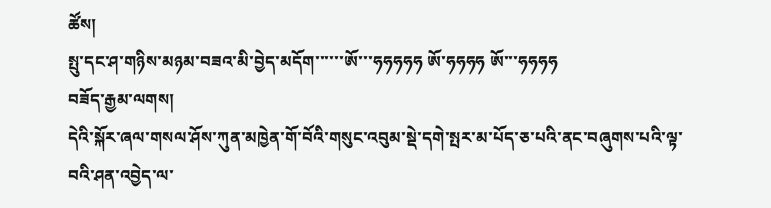ཚོས།
སྤུ་དང་ཤ་གཉིས་མཉམ་བཟའ་མི་བྱེད་མདོག་་་་་་ཨོ་་་ཧཧཧཧཧ ཨོ་ཧཧཧཧ ཨོ་་་ཧཧཧཧ
བཟོད་རྒྱམ་ལགས།
དེའི་སྐོར་ཞལ་གསལ་ཤོས་ཀུན་མཁྱེན་གོ་བོའི་གསུང་འབུམ་སྡེ་དགེ་སྤར་མ་པོད་ཅ་པའི་ནང་བཞུགས་པའི་ལྟ་བའི་ཤན་འབྱེད་ལ་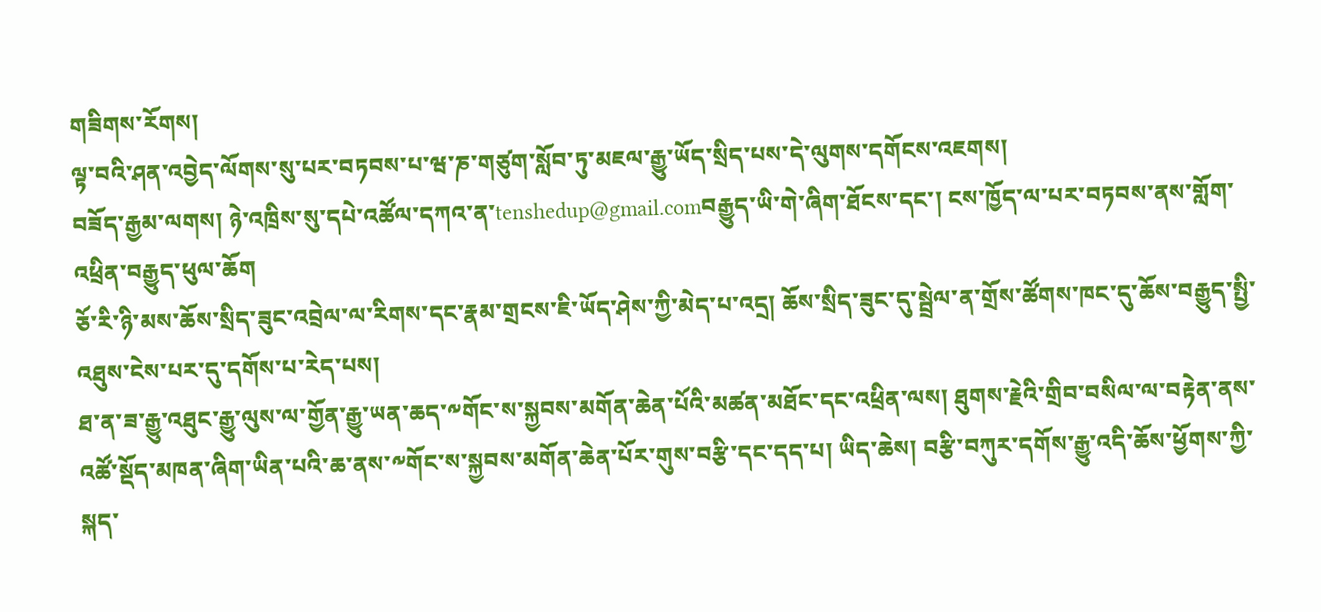གཟིགས་རོགས།
ལྟ་བའི་ཤན་འབྱེད་ལོགས་སུ་པར་བཏབས་པ་ཝ་ཎ་གཙུག་སློབ་ཏུ་མཇལ་རྒྱུ་ཡོད་སྲིད་པས་དེ་ལུགས་དགོངས་འཇགས།
བཟོད་རྒྱམ་ལགས། ཉེ་འཁྲིས་སུ་དཔེ་འཚོལ་དཀའ་ན་tenshedup@gmail.comབརྒྱུད་ཡི་གེ་ཞིག་ཐོངས་དང་། ངས་ཁྱོད་ལ་པར་བཏབས་ནས་གློག་འཕྲིན་བརྒྱུད་ཕུལ་ཆོག
ཅོ་རི་ཉི་མས་ཆོས་སྲིད་ཟུང་འབྲེལ་ལ་རིགས་དང་རྣམ་གྲངས་ཇི་ཡོད་ཤེས་ཀྱི་མེད་པ་འདྲ། ཆོས་སྲིད་ཟུང་དུ་སྦྲེལ་ན་གྲོས་ཚོགས་ཁང་དུ་ཆོས་བརྒྱུད་སྤྱི་འཐུས་ངེས་པར་དུ་དགོས་པ་རེད་པས།
ཐ་ན་ཟ་རྒྱུ་འཐུང་རྒྱུ་ལུས་ལ་གྱོན་རྒྱུ་ཡན་ཆད་༸གོང་ས་སྐྱབས་མགོན་ཆེན་པོའི་མཚན་མཐོང་དང་འཕྲིན་ལས། ཐུགས་རྗེའི་གྲིབ་བསིལ་ལ་བརྟེན་ནས་འཚོ་སྡོད་མཁན་ཞིག་ཡིན་པའི་ཆ་ནས་༸གོང་ས་སྐྱབས་མགོན་ཆེན་པོར་གུས་བརྩི་དང་དད་པ། ཡིད་ཆེས། བརྩི་བཀུར་དགོས་རྒྱུ་འདི་ཆོས་ཕྱོགས་ཀྱི་སྐད་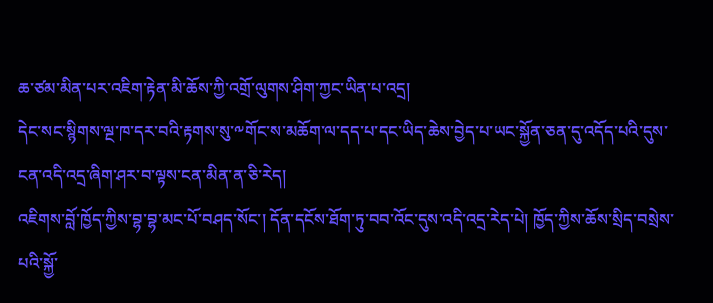ཆ་ཙམ་མིན་པར་འཇིག་རྟེན་མི་ཆོས་ཀྱི་འགྲོ་ལུགས་ཤིག་ཀྱང་ཡིན་པ་འདྲ།
དེང་སང་སྙིགས་ལྔ་ཁ་དར་བའི་རྟགས་སུ་༸གོང་ས་མཆོག་ལ་དད་པ་དང་ཡིད་ཆེས་བྱེད་པ་ཡང་སྐྱོན་ཅན་དུ་འདོད་པའི་དུས་ངན་འདི་འདྲ་ཞིག་ཤར་བ་ལྟས་ངན་མིན་ན་ཅི་རེད།
འཇིགས་བློ་ཁྱོད་ཀྱིས་བྷ་བྷ་མང་པོ་བཤད་སོང་། དོན་དངོས་ཐོག་ཏུ་བབ་འོང་དུས་འདི་འདྲ་རེད་པེ། ཁྱོད་ཀྱིས་ཆོས་སྲིད་བསྲེས་པའི་སྐྱོ་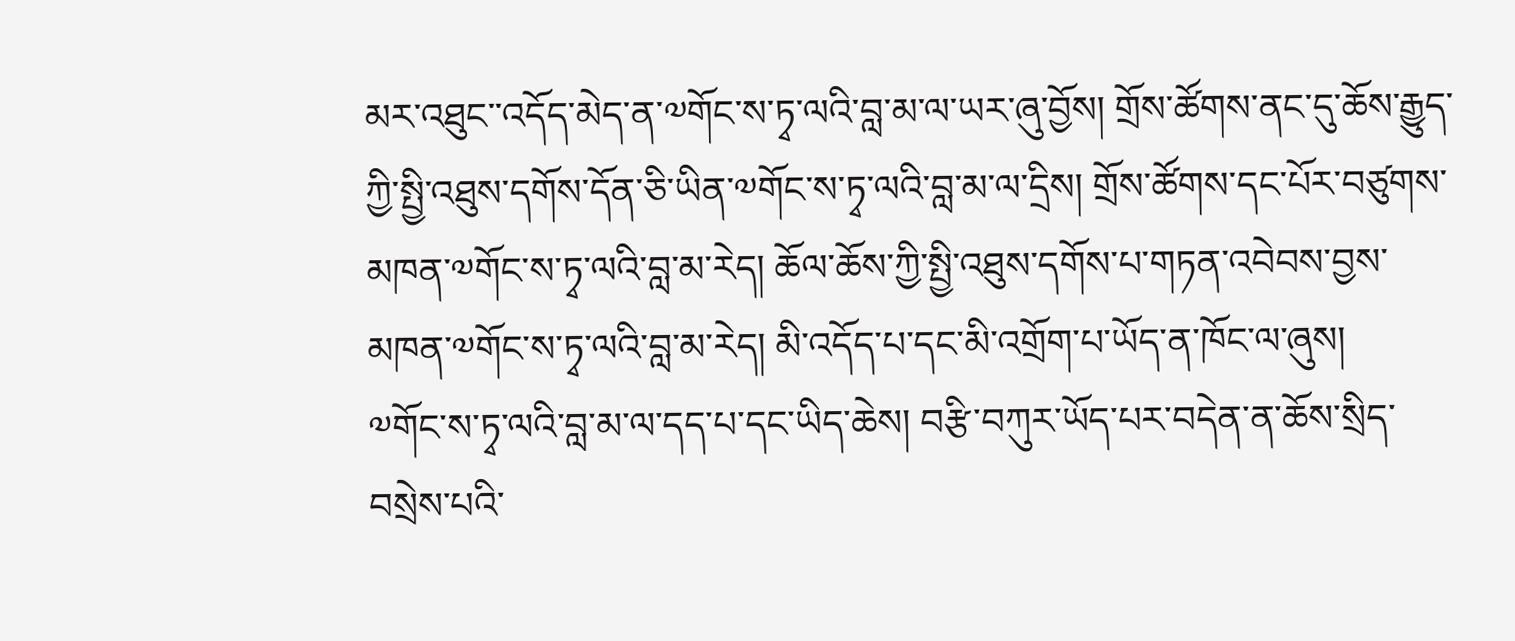མར་འཐུང་་འདོད་མེད་ན་༧གོང་ས་ཏྭ་ལའི་བླ་མ་ལ་ཡར་ཞུ་བྱོས། གྲོས་ཚོགས་ནང་དུ་ཆོས་རྒྱུད་ཀྱི་སྤྱི་འཐུས་དགོས་དོན་ཅི་ཡིན་༧གོང་ས་ཏྭ་ལའི་བླ་མ་ལ་དྲིས། གྲོས་ཚོགས་དང་པོར་བཙུགས་མཁན་༧གོང་ས་ཏྭ་ལའི་བླ་མ་རེད། ཆོལ་ཆོས་ཀྱི་སྤྱི་འཐུས་དགོས་པ་གཏན་འབེབས་བྱས་མཁན་༧གོང་ས་ཏྭ་ལའི་བླ་མ་རེད། མི་འདོད་པ་དང་མི་འགྲོག་པ་ཡོད་ན་ཁོང་ལ་ཞུས།
༧གོང་ས་ཏྭ་ལའི་བླ་མ་ལ་དད་པ་དང་ཡིད་ཆེས། བརྩི་བཀུར་ཡོད་པར་བདེན་ན་ཆོས་སྲིད་བསྲེས་པའི་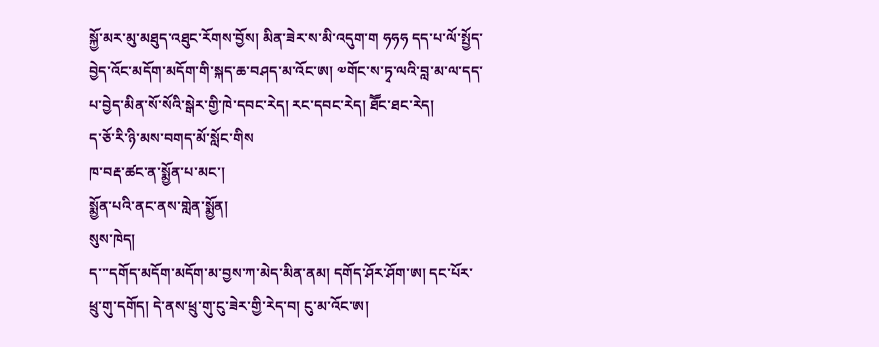སྐྱོ་མར་མུ་མཐུད་འཐུང་རོགས་བྱོས། མིན་ཟེར་ས་མི་འདུག་ག ཧཧཧ དད་པ་ལོ་སྤྱོད་བྱེད་འོང་མདོག་མདོག་གི་སྐད་ཆ་བཤད་མ་འོང་ཨ། ༧གོང་ས་ཏྭ་ལའི་བླ་མ་ལ་དད་པ་བྱེད་མིན་སོ་སོའི་སྒེར་གྱི་ཁེ་དབང་རེད། རང་དབང་རེད། ཐཽང་ཐང་རེད།
ད་ཅོ་རི་ཉི་མས་བགད་མོ་སློང་གིས
ཁ་བརྡ་ཚང་ན་སྨྱོན་པ་མང་།
སྨྱོན་པའི་ནང་ནས་གླེན་སྨྱོན།
སུས་ཁེད།
ད་་་དགོད་མདོག་མདོག་མ་བྱས་ཀ་མེད་མིན་ནམ། དགོད་ཤོར་ཤོག་ཨ། དང་པོར་ཕྲུ་གུ་དགོད། དེ་ནས་ཕྲུ་གུ་ངུ་ཟེར་གྱི་རེད་བ། ངུ་མ་འོང་ཨ།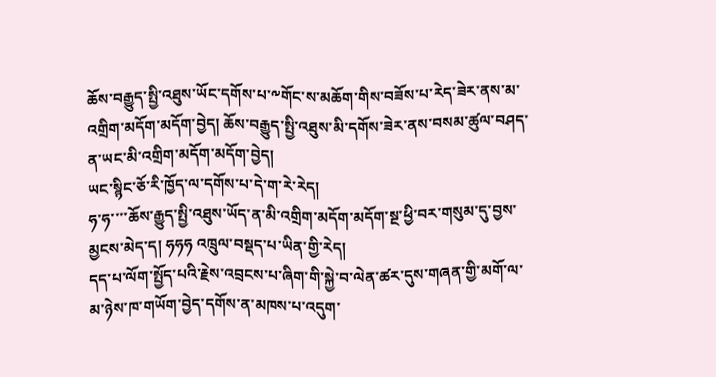ཆོས་བརྒྱུད་སྤྱི་འཐུས་ཡོང་དགོས་པ་༸གོང་ས་མཆོག་གིས་བཟོས་པ་རེད་ཟེར་ནས་མ་འགྲིག་མདོག་མདོག་བྱེད། ཆོས་བརྒྱུད་སྤྱི་འཐུས་མི་དགོས་ཟེར་ནས་བསམ་ཚུལ་བཤད་ན་ཡང་མི་འགྲིག་མདོག་མདོག་བྱེད།
ཡང་སྙིང་ཅོ་རི་ཁྱོད་ལ་དགོས་པ་དེ་ག་རེ་རེད།
ཧ་ཧ་་་་ཆོས་རྒྱུད་སྤྱི་འཐུས་ཡོད་ན་མི་འགྲིག་མདོག་མདོག་སྔ་ཕྱི་བར་གསུམ་དུ་བྱས་མྱངས་མེད་ད། ཧཧཧ འཁྲུལ་བསྡད་པ་ཡིན་གྱི་རེད།
དད་པ་ལོག་སྤྱོད་པའི་རྗེས་འབྲངས་པ་ཞིག་གི་སྐྱེ་བ་ལེན་ཚར་དུས་གཞན་གྱི་མགོ་ལ་མ་ཉེས་ཁ་གཡོག་བྱེད་དགོས་ན་མཁས་པ་འདུག་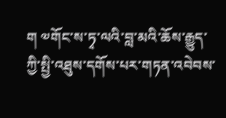ག ༧གོང་ས་ཏྭ་ལའི་བླ་མའི་ཆོས་རྒྱུད་ཀྱི་སྤྱི་འཐུས་དགོས་པར་གཏན་འབེབས་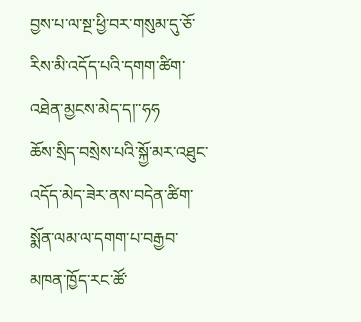བྱས་པ་ལ་སྔ་ཕྱི་བར་གསུམ་དུ་ཅོ་རིས་མི་འདོད་པའི་དགག་ཚིག་འཐེན་མྱངས་མེད་ད།་་ཧཧ
ཆོས་སྲིད་བསྲེས་པའི་སྐྱོ་མར་འཐུང་འདོད་མེད་ཟེར་ནས་བདེན་ཚིག་སྨོན་ལམ་ལ་དགག་པ་བརྒྱབ་མཁན་ཁྱོད་རང་ཚོ་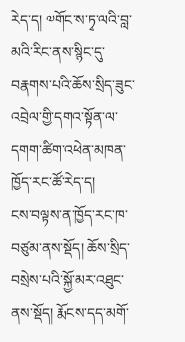རེད་ད། ༧གོང་ས་ཏྭ་ལའི་བླ་མའི་རིང་ནས་སྙིང་དུ་བརྣགས་པའི་ཆོས་སྲིད་ཟུང་འབྲེལ་གྱི་དགའ་སྟོན་ལ་དགག་ཚིག་འཕེན་མཁན་ཁྱོད་རང་ཚོ་རེད་ད།
ངས་བལྟས་ན་ཁྱོད་རང་ཁ་བཙུམ་ནས་སྡོད། ཆོས་སྲིད་བསྲེས་པའི་སྐྱོ་མར་འཐུང་ནས་སྡོད། རྨོངས་དད་མགོ་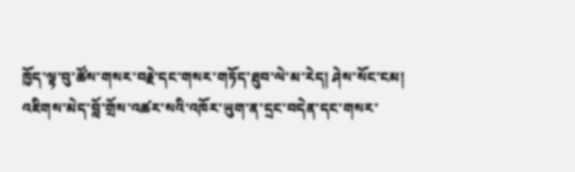ཁྱོད་ལྟ་བུ་ཚོས་གསར་བརྗེ་དང་གསར་གཏོད་ཐུབ་ལེ་མ་རེད། ཤེས་སོང་ངམ།
འཇིགས་མེད་བློ་གྲོས་འཚར་སའི་འཁོར་ཡུག་ན་དྲང་བདེན་དང་གསར་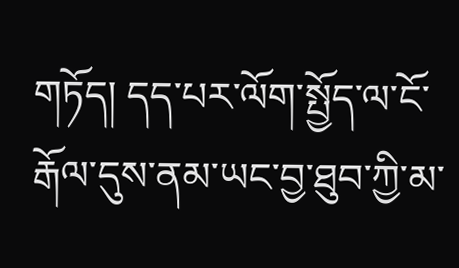གཏོད། དད་པར་ལོག་སྤྱོད་ལ་ངོ་རྒོལ་དུས་ནམ་ཡང་བྱ་ཐུབ་ཀྱི་མ་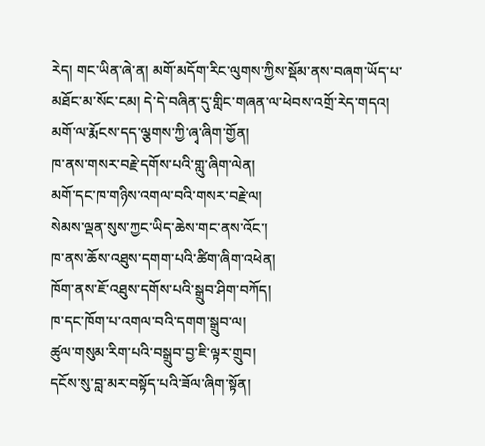རེད། གང་ཡིན་ཞེ་ན། མགོ་མདོག་རིང་ལུགས་ཀྱིས་སྡོམ་ནས་བཞག་ཡོད་པ་མཐོང་མ་སོང་ངམ། དེ་དེ་བཞིན་དུ་གླིང་གཞན་ལ་ཕེབས་འགྲོ་རེད་གདའ།
མགོ་ལ་རྨོངས་དད་ལྕགས་ཀྱི་ཞྭ་ཞིག་གྱོན།
ཁ་ནས་གསར་བརྗེ་དགོས་པའི་གླུ་ཞིག་ལེན།
མགོ་དང་ཁ་གཉིས་འགལ་བའི་གསར་བརྗེ་ལ།
སེམས་ལྡན་སུས་ཀྱང་ཡིད་ཆེས་གང་ནས་འོང་།
ཁ་ནས་ཆོས་འཐུས་དགག་པའི་ཚིག་ཞིག་འཕེན།
ཁོག་ནས་ཇོ་འཐུས་དགོས་པའི་སྒྲུབ་ཤིག་བཀོད།
ཁ་དང་ཁོག་པ་འགལ་བའི་དགག་སྒྲུབ་ལ།
ཚུལ་གསུམ་རིག་པའི་བསྒྲུབ་བྱ་ཇི་ལྟར་གྲུབ།
དངོས་སུ་བླ་མར་བསྟོད་པའི་ཟོལ་ཞིག་སྟོན།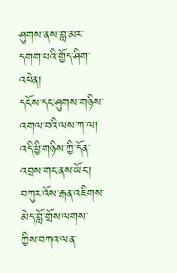ཤུགས་ནས་བླ་མར་དགག་པའི་གྱོད་ཤིག་འཕེན།
དངོས་དང་ཤུགས་གཉིས་འགལ་བའི་ལས་ཀ་ལ།
འདི་ཕྱི་གཉིས་ཀྱི་དོན་འབྲས་གང་ནས་ཡོང་།
བཀུར་འོས་རྒན་འཇིགས་མེད་བློ་གྲོས་ལགས་ཀྱིས་བཀའ་ལན་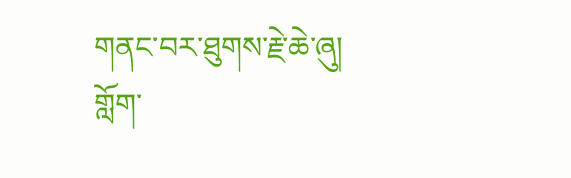གནང་བར་ཐུགས་རྗེ་ཆེ་ཞུ། གློག་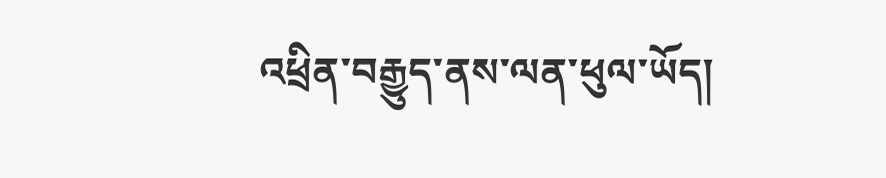འཕྲིན་བརྒྱུད་ནས་ལན་ཕུལ་ཡོད།